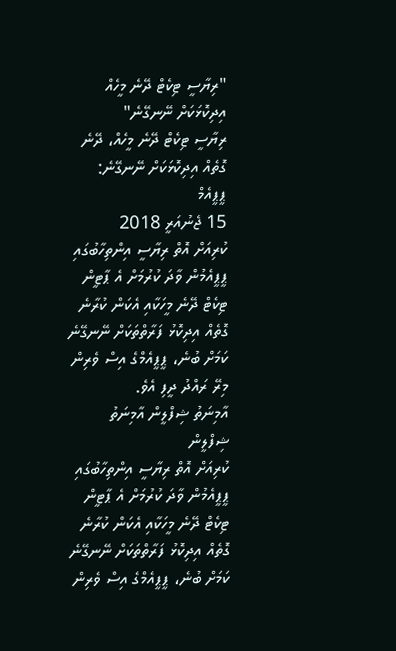"ރިޔާސީ ޓިކެޓް ދޭނެ މީހެއް އިދިކޮޅަކަށް ނޭނގޭނެ"
ރިޔާސީ ޓިކެޓް ދޭނެ މީހެއް، ދޭނެ ގޮތެއް އިދިކޮޅަކަށް ނޭނގޭނެ: ޕީޕީއެމް
15 ޖެނުއަރީ 2018
ކުރިއަށް އޮތް ރިޔާސީ އިންތިހާބުގައި ޕީޕީއެމުން ވާދަ ކުރުމަށް އެ ޕާޓީން ޓިކެޓް ދޭނެ މީހަކާއި އެކަން ކުރާނެ ގޮތެއް އިދިކޮޅު ފަރާތްތަކަށް ނޭނގޭނެ ކަމަށް ބުނެ، ޕީޕީއެމްގެ އިސް ވެރިން މިރޭ ރައްދު ދީފި އެވެ.
އާމިނަތު ޝިފްލީން އާމިނަތު ޝިފްލީން
ކުރިއަށް އޮތް ރިޔާސީ އިންތިހާބުގައި ޕީޕީއެމުން ވާދަ ކުރުމަށް އެ ޕާޓީން ޓިކެޓް ދޭނެ މީހަކާއި އެކަން ކުރާނެ ގޮތެއް އިދިކޮޅު ފަރާތްތަކަށް ނޭނގޭނެ ކަމަށް ބުނެ، ޕީޕީއެމްގެ އިސް ވެރިން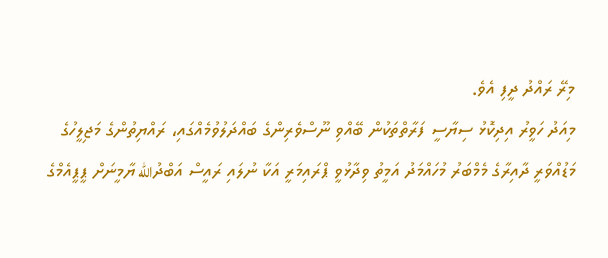މިރޭ ރައްދު ދީފި އެވެ.
މިއަދު ހަވީރު އިދިކޮޅު ސިޔާސީ ފަރާތްތަކުން ބޭއްވި ނޫސްވެރިންގެ ބައްދަލުވުމެއްގައި، ރައްޔިތުންގެ މަޖިލީހުގެ މަޑުއްވަރީ ދާއިރާގެ މެމްބަރު މުހައްމަދު އަމީތު ވިދާޅުވީ ޕްރައިމަރީ އަކާ ނުލައި ރައީސް އަބްދުالله ޔާމީނަށް ޕީޕީއެމްގެ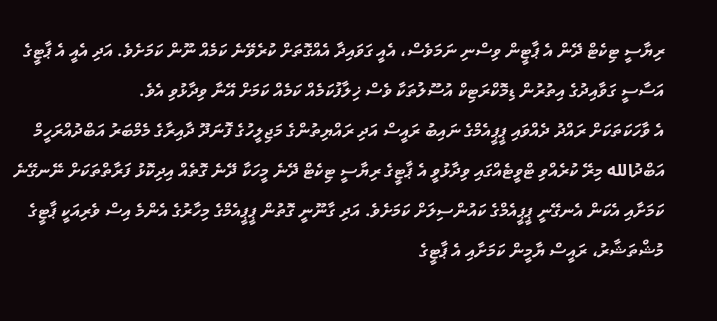ރިޔާސީ ޓިކެޓް ދޭން އެ ޕާޓީން ވިސްނި ނަމަވެސް، އެއީ ގަވައިދާ އެއްގޮތަށް ކުރެވޭނެ ކަމެއް ނޫން ކަމަށެވެ. އަދި އެއީ އެ ޕާޓީގެ އަސާސީ ގަވާއިދުގެ އިތުރުން ޑިމޮކްރަޓިކް އުސޫލުތަކާ ވެސް ޚިލާފުކަމެއް ކަމެއް ކަމަށް އޭނާ ވިދާޅުވި އެވެ.
އެ ވާހަކަތަކަށް ރައްދު ދެއްވައި ޕީޕީއެމްގެ ނައިބު ރައީސް އަދި ރައްޔިތުންގެ މަޖިލީހުގެ ފޮނަދޫ ދާއިރާގެ މެމްބަރު އަބްދުއްރަހީމް އަބްދުالله މިރޭ ކުރެއްވި ޓްވީޓެއްގައި ވިދާޅުވީ އެ ޕާޓީގެ ރިޔާސީ ޓިކެޓް ދޭނެ މީހަކާ ދޭނެ ގޮތެއް އިދިކޮޅު ފަރާތްތަކަށް ނޭނގޭނެ ކަމަށާއި އެކަން އެނގޭނީ ޕީޕީއެމްގެ ކައުންސިލަށް ކަމަށެވެ. އަދި ގާނޫނީ ގޮތުން ޕީޕީއެމްގެ މިހާރުގެ އެންމެ އިސް ވެރިއަކީ ޕާޓީގެ މުޝްތަޝާރު، ރައީސް ޔާމީން ކަމަށާއި އެ ޕާޓީގެ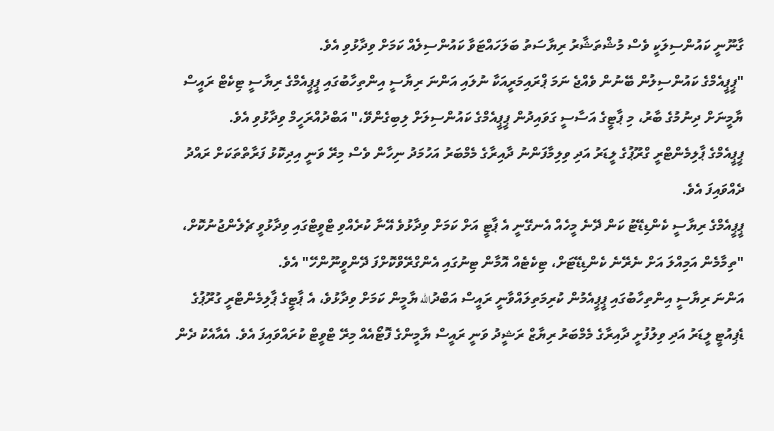ގާނޫނީ ކައުންސިލަކީ ވެސް މުޝްތަޝާރު ރިޔާސަތު ބަލަހައްޓަވާ ކައުންސިލެއް ކަމަށް ވިދާޅުވި އެވެ.
"ޕީޕީއެމްގެ ކައުންސިލުން ބޭނުން ވެއްޖެ ނަމަ ޕްރައިމަރީއަކާ ނުލައި އަންނަ ރިޔާސީ އިންތިހާބުގައި ޕީޕީއެމްގެ ރިޔާސީ ޓިކެޓް ރައީސް ޔާމީނަށް ދިނުމުގެ ބާރު، މި ޕާޓީގެ އަސާސީ ގަވައިދުން ޕީޕީއެމްގެ ކައުންސިލަށް ލިބިގެންވޭ،" އަބްދުއްރަހީމް ވިދާޅުވި އެވެ.
ޕީޕީއެމްގެ ޕާލިމެންޓްރީ ގްރޫޕުގެ ލީޑަރު އަދި ވިލިމާފަންނު ދާއިރާގެ މެމްބަރު އަހުމަދު ނިހާން ވެސް މިރޭ ވަނީ އިދިކޮޅު ފަރާތްތަކަށް ރައްދު ދެއްވައިފަ އެވެ.
ޕީޕީއެމްގެ ރިޔާސީ ކެންޑިޑޭޓު ކަން ދޭނެ މީހެއް އެނގޭނީ އެ ޕާޓީ އަށް ކަމަށް ވިދާޅުވެ އޭނާ ކުރެއްވި ޓްވީޓްގައި ވިދާޅުވީ ޗެލެންޖުނުކޮށް، "ތިމާމެން އަމިއްލަ އަށް ނެރޭނެ ކެންޑިޑޭޓަށް، ޓިކެޓެއް އޮމާން ޓިނުގައި އެންގްރޭވްކޮށްފަ ދޭންވީނޫންހޭ" އެވެ.
އަންނަ ރިޔާސީ އިންތިހާބުގައި ޕީޕީއެމުން ކުރިމަތިލައްވާނީ ރައީސް އަބްދުالله ޔާމީން ކަމަށް ވިދާޅުވެ، އެ ޕާޓީގެ ޕާލިމެންޓްރީ ގުރޫޕުގެ ޑެޕިއުޓީ ލީޑަރު އަދި ވިލުފުށީ ދާއިރާގެ މެމްބަރު ރިޔާޒް ރަޝީދު ވަނީ ރައީސް ޔާމީންގެ ފޮޓޯއެއް މިރޭ ޓްވީޓް ކުރައްވައިފަ އެވެ. އެއާއެކު ދެން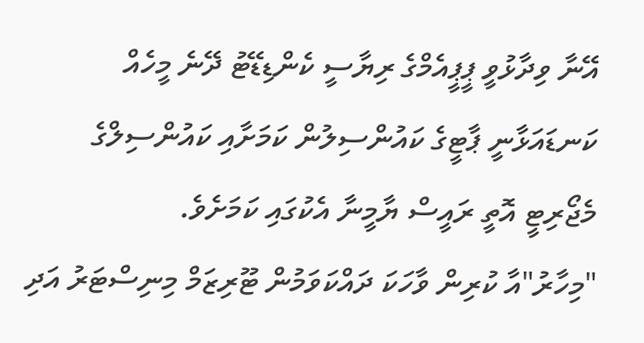އޭނާ ވިދާޅުވީ ޕީޕީއެމްގެ ރިޔާސީ ކެންޑިޑޭޓު ދޭނެ މީހެއް ކަނޑައަޅާނީ ޕާޓީގެ ކައުންސިލުން ކަމަށާއި ކައުންސިލްގެ މެޖޯރިޓީ އޮތީ ރައީސް ޔާމީނާ އެކުގައި ކަމަށެވެ.
"މިހާރު"އާ ކުރިން ވާހަކަ ދައްކަވަމުން ޓޫރިޒަމް މިނިސްޓަރު އަދި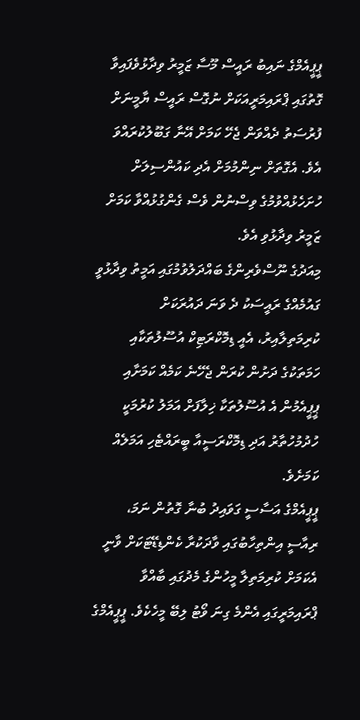ޕީޕީއެމްގެ ނައިބު ރައީސް މޫސާ ޒަމީރު ވިދާޅުވެފައިވާ ގޮތުގައި ޕްރައިމަރީއަކަށް ނުގޮސް ރައީސް ޔާމީނަށް ފުރުސަތު ދެއްވަން ޖެހޭ ކަމަށް އޭނާ ގަބޫލުކުރައްވަ އެވެ. އެގޮތަށް ނިންމުމަށް އެދި ކައުންސިލަށް ހުށަހެޅުއްވުމުގެ ވިސްނުން ވެސް ގެންގުޅުއްވާ ކަމަށް ޒަމީރު ވިދާޅުވި އެވެ.
މިއަދުގެ ނޫސްވެރިންގެ ބައްދަލުވުމުގައި އަމީތު ވިދާޅުވީ ގައުމެއްގެ ރައީސަކު ދެ ވަނަ ދައުރަކަށް ކުރިމަތިލާއިރު، އެއީ ޑިމޮކްރަޓިކް އުސޫލުތަކާއި ހަމަތަކުގެ ދަށުން ކުރަން ޖެހޭނެ ކަމެއް ކަމަށާއި ޕީޕީއެމުން އެ އުސޫލުތަކާ ޚިލާފަށް އަމަލު ކުރުމަކީ ހުދުމުހުތާރު އަދި ޑިމޮކްރަސީއާ ބީރައްޓެހި އަމަލެއް ކަމަށެވެ.
ޕީޕީއެމްގެ އަސާސީ ގަވައިދު ބުނާ ގޮތުން ނަމަ، ރިއާސީ އިންތިހާބުގައި ވާދަކުރާ ކެންޑިޑޭޓަކަށް ވާނީ އެކަމަށް ކުރިމަތިލާ މީހުންގެ މެދުގައި ބާއްވާ ޕްރައިމަރީގައި އެންމެ ގިނަ ވޯޓު ލިބޭ މީހެކެވެ. ޕީޕީއެމްގެ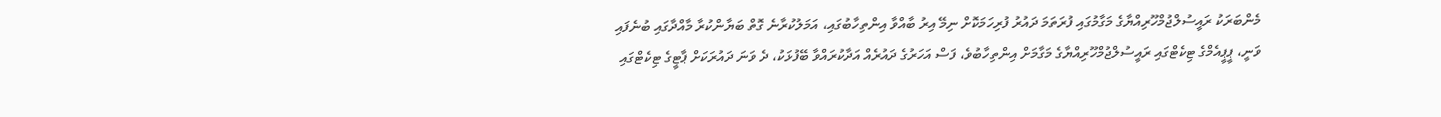މެންބަރަކު ރައީސުލްޖުމްހޫރިއްޔާގެ މަގާމުގައި ފުރަތަމަ ދައުރު ފުރިހަމަކޮށް ނިމޭ އިރު ބާއްވާ އިންތިހާބުގައި، އަމަލުކުރާނެ ގޮތް ބަޔާންކުރާ މާއްދާގައި ބުނެފައި ވަނީ، ޕީޕީއެމްގެ ޓިކެޓްގައި ރައީސުލްޖުމްހޫރިއްޔާގެ މަގާމަށް އިންތިހާބުވެ، ފަސް އަހަރުގެ ދައުރެއް އަދާކުރައްވާ ބޭފުޅަކު، ދެ ވަނަ ދައުރަކަށް ޕާޓީގެ ޓިކެޓްގައި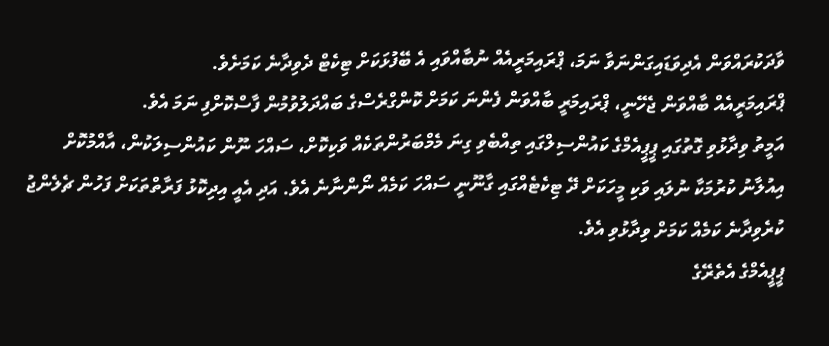ވާދަކުރައްވަން އެދިވަޑައިގަންނަވާ ނަމަ، ޕްރައިމަރީއެއް ނުބާއްވައި އެ ބޭފުޅަކަށް ޓިކެޓް ދެވިދާނެ ކަމަށެވެ.
ޕްރައިމަރީއެއް ބާއްވަން ޖެހޭނީ، ޕްރައިމަރީ ބާއްވަން ފެންނަ ކަމަށް ކޮންގްރެސްގެ ބައްދަލުވުމުން ފާސްކޮށްފި ނަމަ އެވެ.
އަމީތު ވިދާޅުވި ގޮތުގައި ޕީޕީއެމްގެ ކައުންސިލްގައި ތިއްބެވި ގިނަ މެމްބަރުންތަކެއް ވަކިކޮށް، ސައްހަ ނޫން ކައުންސިލަކުން، އާއްމުކޮށް އިއުލާނު ކުރުމަކާ ނުލައި ވަކި މީހަކަށް ދޭ ޓިކެޓެއްގައި ގާނޫނީ ސައްހަ ކަމެއް ނޯންނާނެ އެވެ. އަދި އެއީ އިދިކޮޅު ފަރާތްތަކަށް ފަހުން ޗެލެންޖު ކުރެވިދާނެ ކަމެއް ކަމަށް ވިދާޅުވި އެވެ.
ޕީޕީއެމްގެ އެތެރޭގެ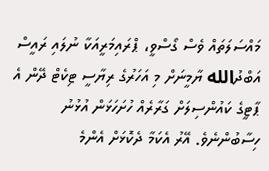މައްސަލަތައް ވެސް ގޯސްވީ، ޕްރައިމަރީއަކާ ނުލައި ރައީސް އަބްދުالله ޔާމީނަށް މި އަހަރުގެ ރިޔާސީ ޓިކެޓް ދޭން އެ ޕާޓީގެ ކައުންސިލަށް ގަރާރެއް ހުށަހަޅަން އުޅުނު ހިސާބުންނެވެ. އޭރު އެކަމާ ދެކޮޅަށް އެންމެ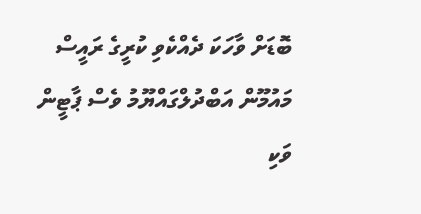ބޮޑަށް ވާހަކަ ދެއްކެވި ކުރީގެ ރައީސް މައުމޫން އަބްދުލްގައްޔޫމު ވެސް ޕާޓީން ވަކި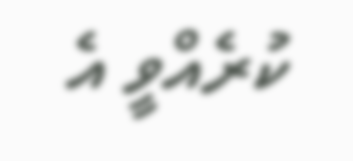ކުރެއްވީ އެ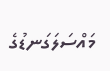މައްސަލަގަނޑުގެ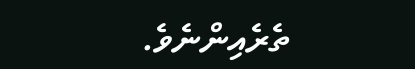ތެރެއިންނެވެ.